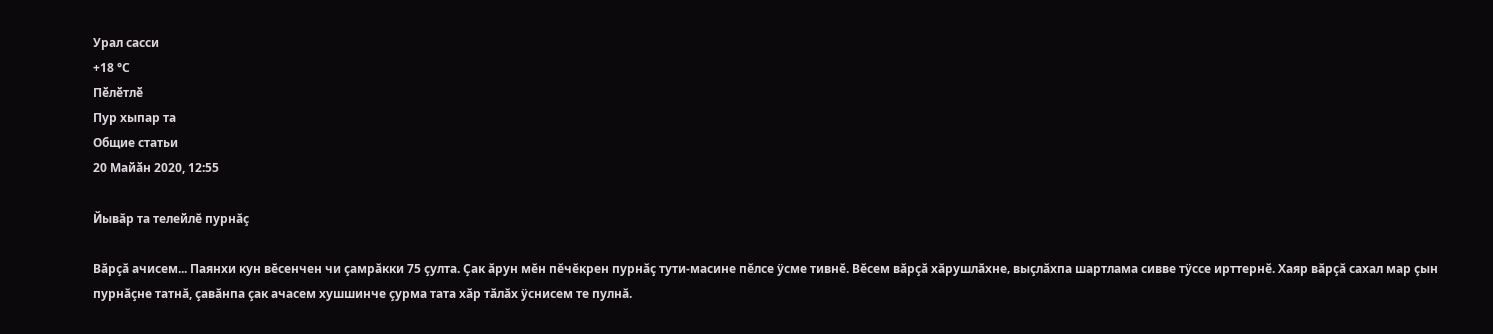Урал сасси
+18 °С
Пӗлӗтлӗ
Пур хыпар та
Общие статьи
20 Майӑн 2020, 12:55

Йывăр та телейлĕ пурнăç

Вăрçă ачисем... Паянхи кун вĕсенчен чи çамрăкки 75 çулта. Çак ăрун мĕн пĕчĕкрен пурнăç тути-масине пĕлсе ÿсме тивнĕ. Вĕсем вăрçă хăрушлăхне‚ выçлăхпа шартлама сивве тÿссе ирттернĕ. Хаяр вăрçă сахал мар çын пурнăçне татнă, çавăнпа çак ачасем хушшинче çурма тата хăр тăлăх ÿснисем те пулнă.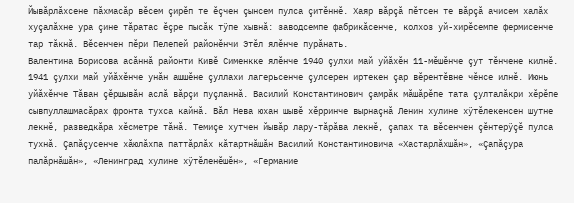Йывăрлăхсене пăхмасăр вĕсем çирĕп те ĕçчен çынсем пулса çитĕннĕ. Хаяр вăрçă пĕтсен те вăрçă ачисем халăх хуçалăхне ура çине тăратас ĕçре пысăк тÿпе хывнă: заводсемпе фабрикăсенче‚ колхоз уй-хирĕсемпе фермисенче тар тăкнă. Вĕсенчен пĕри Пелепей районĕнчи Этĕл ялĕнче пурăнать.
Валентина Борисова асăннă районти Кивĕ Сименкке ялĕнче 1940 çулхи май уйăхĕн 11-мĕшĕнче çут тĕнчене килнĕ. 1941 çулхи май уйăхĕнче унăн ашшĕне çуллахи лагерьсенче çулсерен иртекен çар вĕрентĕвне чĕнсе илнĕ. Июнь уйăхĕнче Тăван çĕршывăн аслă вăрçи пуçланнă. Василий Константинович çамрăк мăшăрĕпе тата çулталăкри хĕрĕпе сывпуллашмасăрах фронта тухса кайнă. Вăл Нева юхан шывĕ хĕрринче вырнаçнă Ленин хулине хÿтĕлекенсен шутне лекнĕ, разведкăра хĕсметре тăнă. Темиçе хутчен йывăр лару-тăрăва лекнĕ‚ çапах та вĕсенчен çĕнтерÿçĕ пулса тухнă. Çапăçусенче хăюлăхпа паттăрлăх кăтартнăшăн Василий Константиновича «Хастарлăхшăн»‚ «Çапăçура палăрнăшăн»‚ «Ленинград хулине хÿтĕленĕшĕн»‚ «Германие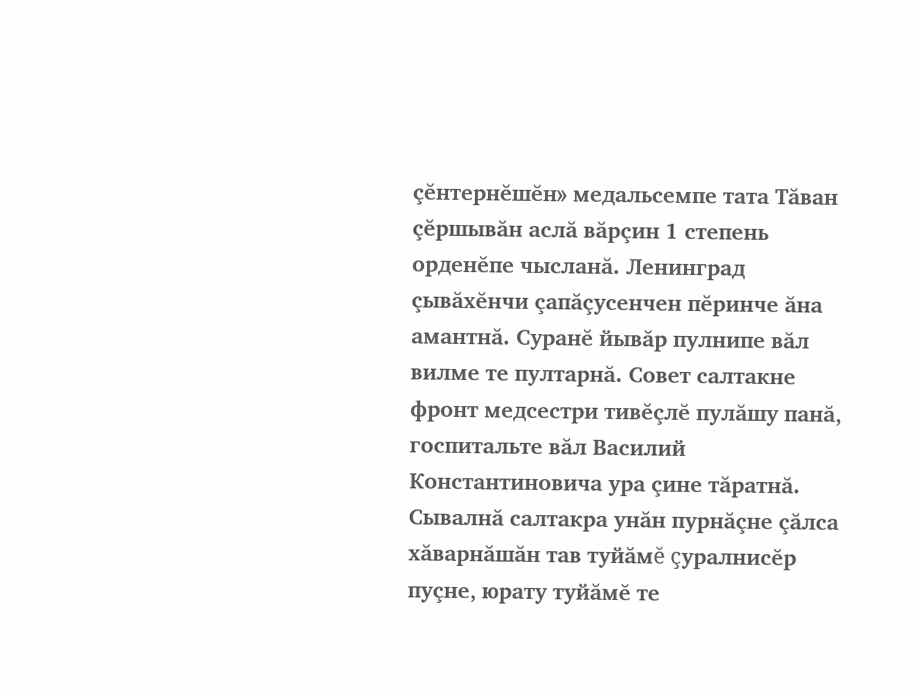çĕнтернĕшĕн» медальсемпе тата Тăван çĕршывăн аслă вăрçин 1 степень орденĕпе чысланă. Ленинград çывăхĕнчи çапăçусенчен пĕринче ăна амантнă. Суранĕ йывăр пулнипе вăл вилме те пултарнă. Совет салтакне фронт медсестри тивĕçлĕ пулăшу панă‚ госпитальте вăл Василий Константиновича ура çине тăратнă. Сывалнă салтакра унăн пурнăçне çăлса хăварнăшăн тав туйăмĕ çуралнисĕр пуçне‚ юрату туйăмĕ те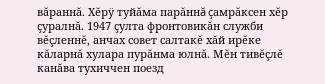вăраннă. Хĕрÿ туйăма парăннă çамрăксен хĕр çуралнă. 1947 çулта фронтовикăн служби вĕçленнĕ, анчах совет салтакĕ хăй ирĕке кăларнă хулара пурăнма юлнă. Мĕн тивĕçлĕ канăва тухиччен поезд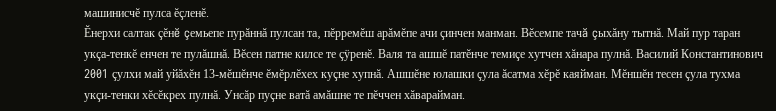машинисчĕ пулса ĕçленĕ.
Ĕнерхи салтак çĕнĕ çемьепе пурăннă пулсан та‚ пĕрремĕш арăмĕпе ачи çинчен манман. Вĕсемпе тачă çыхăну тытнă. Май пур таран укçа-тенкĕ енчен те пулăшнă. Вĕсен патне килсе те çÿренĕ. Валя та ашшĕ патĕнче темиçе хутчен хăнара пулнă. Василий Константинович 2001 çулхи май уйăхĕн 13-мĕшĕнче ĕмĕрлĕхех куçне хупнă. Ашшĕне юлашки çула ăсатма хĕрĕ каяйман. Мĕншĕн тесен çула тухма укçи-тенки хĕсĕкрех пулнă. Унсăр пуçне ватă амăшне те пĕччен хăварайман.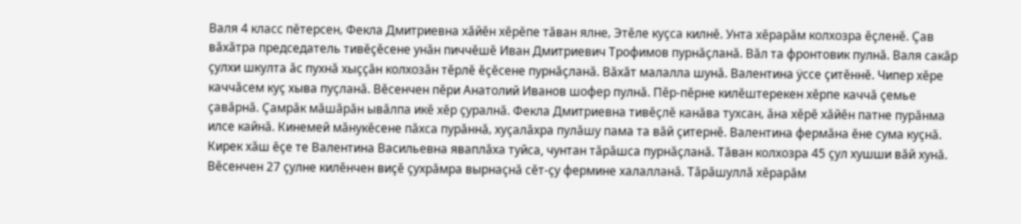Валя 4 класс пĕтерсен‚ Фекла Дмитриевна хăйĕн хĕрĕпе тăван ялне‚ Этĕле куçса килнĕ. Унта хĕрарăм колхозра ĕçленĕ. Çав вăхăтра председатель тивĕçĕсене унăн пиччĕшĕ Иван Дмитриевич Трофимов пурнăçланă. Вăл та фронтовик пулнă. Валя сакăр çулхи шкулта ăс пухнă хыççăн колхозăн тĕрлĕ ĕçĕсене пурнăçланă. Вăхăт малалла шунă. Валентина ÿссе çитĕннĕ. Чипер хĕре каччăсем куç хыва пуçланă. Вĕсенчен пĕри Анатолий Иванов шофер пулнă. Пĕр-пĕрне килĕштерекен хĕрпе каччă çемье çавăрнă. Çамрăк мăшăрăн ывăлпа икĕ хĕр çуралнă. Фекла Дмитриевна тивĕçлĕ канăва тухсан‚ ăна хĕрĕ хăйĕн патне пурăнма илсе кайнă. Кинемей мăнукĕсене пăхса пурăннă‚ хуçалăхра пулăшу пама та вăй çитернĕ. Валентина фермăна ĕне сума куçнă.
Кирек хăш ĕçе те Валентина Васильевна яваплăха туйса, чунтан тăрăшса пурнăçланă. Тăван колхозра 45 çул хушши вăй хунă. Вĕсенчен 27 çулне килĕнчен виçĕ çухрăмра вырнаçнă сĕт-çу фермине халалланă. Тăрăшуллă хĕрарăм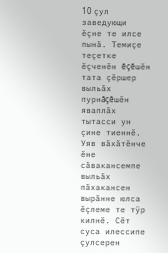10 çул заведующи ĕçне те илсе пынă. Темиçе теçетке ĕçченĕн ĕçĕшĕн тата çĕршер выльăх пурнăçĕшĕн яваплăх тытасси ун çине тиеннĕ. Уяв вăхăтĕнче ĕне сăвакансемпе выльăх пăхакансен вырăнне юлса ĕçлеме те тÿр килнĕ. Сĕт суса илессипе çулсерен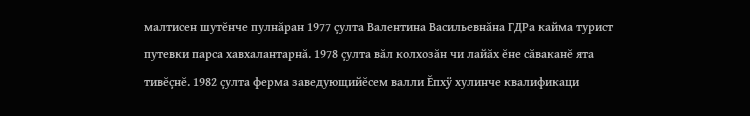малтисен шутĕнче пулнăран 1977 çулта Валентина Васильевнăна ГДРа кайма турист путевки парса хавхалантарнă. 1978 çулта вăл колхозăн чи лайăх ĕне сăваканĕ ята тивĕçнĕ. 1982 çулта ферма заведующийĕсем валли Ĕпхÿ хулинче квалификаци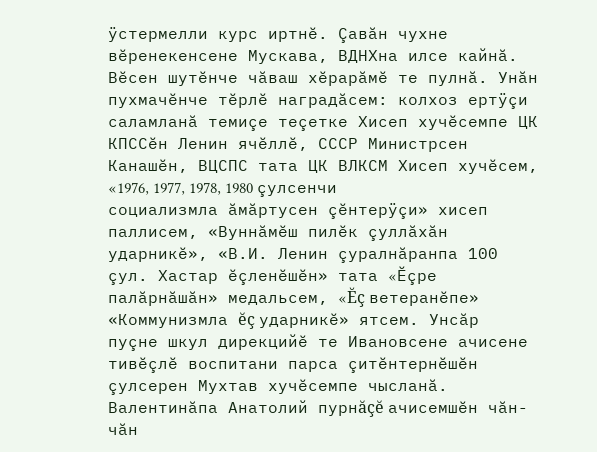ÿстермелли курс иртнĕ. Çавăн чухне вĕренекенсене Мускава‚ ВДНХна илсе кайнă. Вĕсен шутĕнче чăваш хĕрарăмĕ те пулнă. Унăн пухмачĕнче тĕрлĕ наградăсем: колхоз ертÿçи саламланă темиçе теçетке Хисеп хучĕсемпе ЦК КПССĕн Ленин ячĕллĕ‚ СССР Министрсен Канашĕн‚ ВЦСПС тата ЦК ВЛКСМ Хисеп хучĕсем‚ «1976‚ 1977‚ 1978‚ 1980 çулсенчи социализмла ăмăртусен çĕнтерÿçи» хисеп паллисем‚ «Вуннăмĕш пилĕк çуллăхăн ударникĕ»‚ «В.И. Ленин çуралнăранпа 100 çул. Хастар ĕçленĕшĕн» тата «Ĕçре палăрнăшăн» медальсем‚ «Ĕç ветеранĕпе» «Коммунизмла ĕç ударникĕ» ятсем. Унсăр пуçне шкул дирекцийĕ те Ивановсене ачисене тивĕçлĕ воспитани парса çитĕнтернĕшĕн çулсерен Мухтав хучĕсемпе чысланă. Валентинăпа Анатолий пурнăçĕ ачисемшĕн чăн-чăн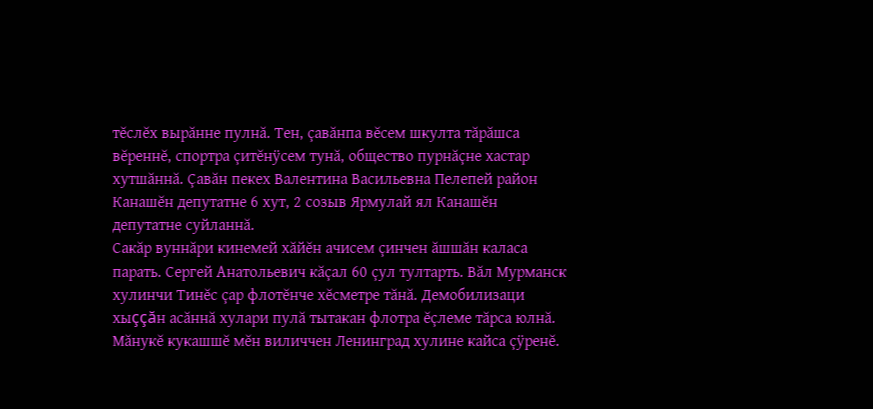тĕслĕх вырăнне пулнă. Тен‚ çавăнпа вĕсем шкулта тăрăшса вĕреннĕ‚ спортра çитĕнÿсем тунă‚ общество пурнăçне хастар хутшăннă. Çавăн пекех Валентина Васильевна Пелепей район Канашĕн депутатне 6 хут‚ 2 созыв Ярмулай ял Канашĕн депутатне суйланнă.
Сакăр вуннăри кинемей хăйĕн ачисем çинчен ăшшăн каласа парать. Сергей Анатольевич кăçал 60 çул тултарть. Вăл Мурманск хулинчи Тинĕс çар флотĕнче хĕсметре тăнă. Демобилизаци хыççăн асăннă хулари пулă тытакан флотра ĕçлеме тăрса юлнă. Мăнукĕ кукашшĕ мĕн виличчен Ленинград хулине кайса çÿренĕ.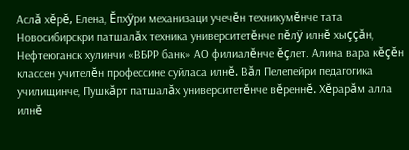Аслă хĕрĕ‚ Елена‚ Ĕпхÿри механизаци учечĕн техникумĕнче тата Новосибирскри патшалăх техника университетĕнче пĕлÿ илнĕ хыççăн‚ Нефтеюганск хулинчи «ВБРР банк» АО филиалĕнче ĕçлет. Алина вара кĕçĕн классен учителĕн профессине суйласа илнĕ. Вăл Пелепейри педагогика училищинче‚ Пушкăрт патшалăх университетĕнче вĕреннĕ. Хĕрарăм алла илнĕ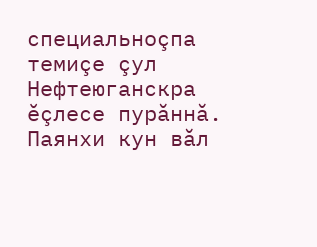специальноçпа темиçе çул Нефтеюганскра ĕçлесе пурăннă. Паянхи кун вăл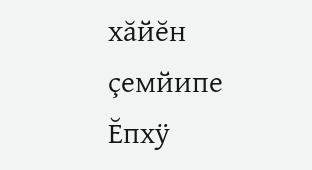хăйĕн çемйипе Ĕпхÿ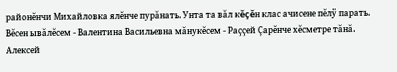районĕнчи Михайловка ялĕнче пурăнать. Унта та вăл кĕçĕн клас ачисене пĕлÿ парать. Вĕсен ывăлĕсем - Валентина Васильевна мăнукĕсем - Раççей Çарĕнче хĕсметре тăнă. Алексей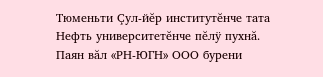Тюменьти Çул-йĕр институтĕнче тата Нефть университетĕнче пĕлÿ пухнă. Паян вăл «РН-ЮГН» ООО бурени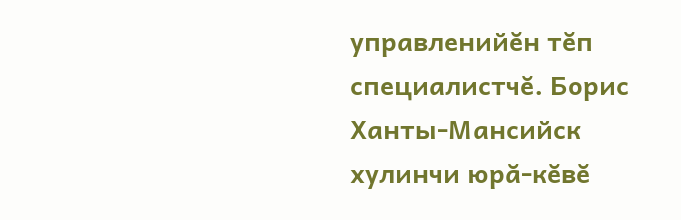управленийĕн тĕп специалистчĕ. Борис Ханты-Мансийск хулинчи юрă-кĕвĕ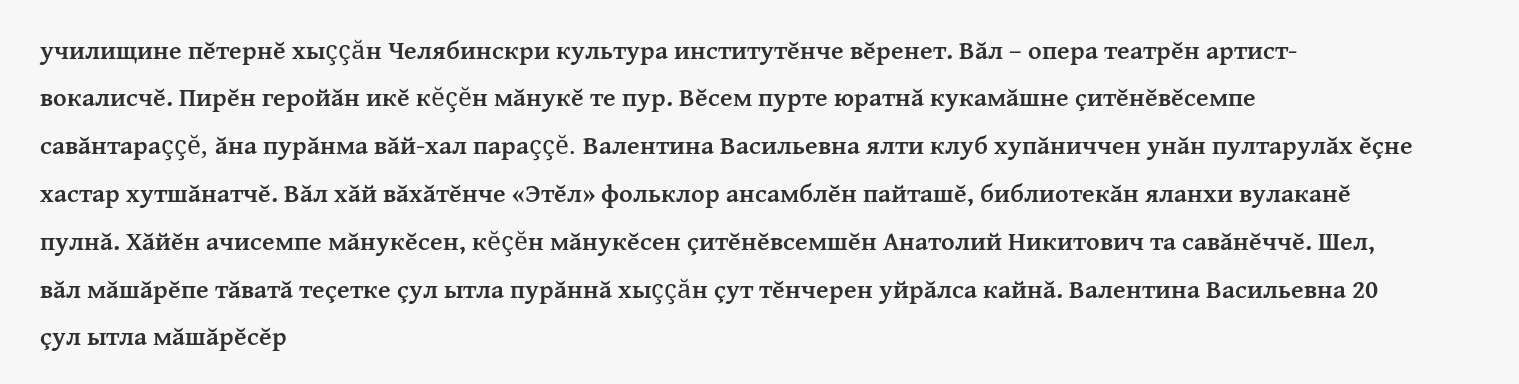училищине пĕтернĕ хыççăн Челябинскри культура институтĕнче вĕренет. Вăл – опера театрĕн артист-вокалисчĕ. Пирĕн геройăн икĕ кĕçĕн мăнукĕ те пур. Вĕсем пурте юратнă кукамăшне çитĕнĕвĕсемпе савăнтараççĕ‚ ăна пурăнма вăй-хал параççĕ. Валентина Васильевна ялти клуб хупăниччен унăн пултарулăх ĕçне хастар хутшăнатчĕ. Вăл хăй вăхăтĕнче «Этĕл» фольклор ансамблĕн пайташĕ‚ библиотекăн яланхи вулаканĕ пулнă. Хăйĕн ачисемпе мăнукĕсен‚ кĕçĕн мăнукĕсен çитĕнĕвсемшĕн Анатолий Никитович та савăнĕччĕ. Шел‚ вăл мăшăрĕпе тăватă теçетке çул ытла пурăннă хыççăн çут тĕнчерен уйрăлса кайнă. Валентина Васильевна 20 çул ытла мăшăрĕсĕр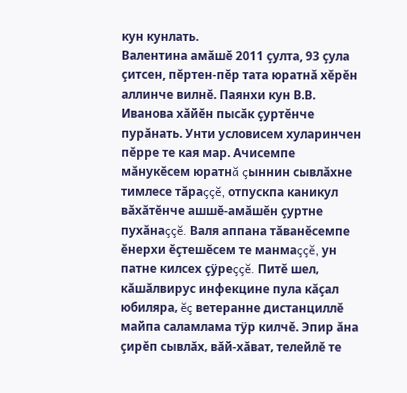кун кунлать.
Валентина амăшĕ 2011 çулта, 93 çула çитсен, пĕртен-пĕр тата юратнă хĕрĕн аллинче вилнĕ. Паянхи кун В.В. Иванова хăйĕн пысăк çуртĕнче пурăнать. Унти условисем хуларинчен пĕрре те кая мар. Ачисемпе мăнукĕсем юратнă çыннин сывлăхне тимлесе тăраççĕ‚ отпускпа каникул вăхăтĕнче ашшĕ-амăшĕн çуртне пухăнаççĕ. Валя аппана тăванĕсемпе ĕнерхи ĕçтешĕсем те манмаççĕ‚ ун патне килсех çÿреççĕ. Питĕ шел‚ кăшăлвирус инфекцине пула кăçал юбиляра‚ ĕç ветеранне дистанциллĕ майпа саламлама тÿр килчĕ. Эпир ăна çирĕп сывлăх‚ вăй-хăват‚ телейлĕ те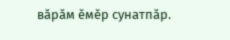вăрăм ĕмĕр сунатпăр.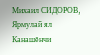Михаил СИДОРОВ‚
Ярмулай ял Канашĕнчи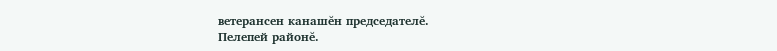ветерансен канашĕн председателĕ.
Пелепей районĕ.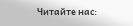Читайте нас: